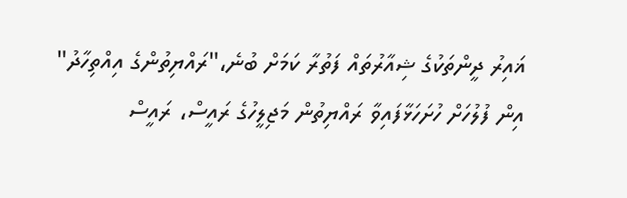ޣައިރު ދީންތަކުގެ ޝިއާރުތައް ފަތުރާ ކަމަށް ބުނެ،"ރައްޔިތުންގެ އިއްތިހާދު" އިން ފުލުހަށް ހުށަހަޅާފައިވާ ރައްޔިތުން މަޖިލީހުގެ ރައީސް، ރައީސް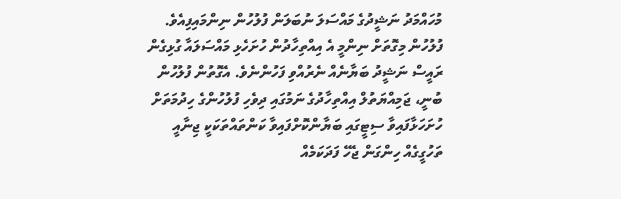މުހައްމަދު ނަޝީދުގެ މައްސަލަ ނުބަލަން ފުލުހުން ނިންމައިފިއެވެ.
ފުލުހުން މިގޮތަށް ނިންމީ އެ އިއްތިހާދުން ހުށަހެޅި މައްސަލައާ ގުޅިގެން ރައީސް ނަޝީދު ބަޔާނެއް ނެރުއްވި ފަހުންނެވެ. އެގޮތުން ފުލުހުން ބުނީ، ޖަމިއްޔަތުލް އިއްތިހާދުގެ ނަމުގައި ދިވެހި ފުލުހުންގެ ހިދުމަތަށް ހުށަހަޅާފައިވާ ސިޓީގައި ބަޔާންކޮށްފައިވާ ކަންތައްތަކަކީ ޖިނާއީ ތަހުގީގެއް ހިންގަން ޖެހޭ ފަދަކަމެއް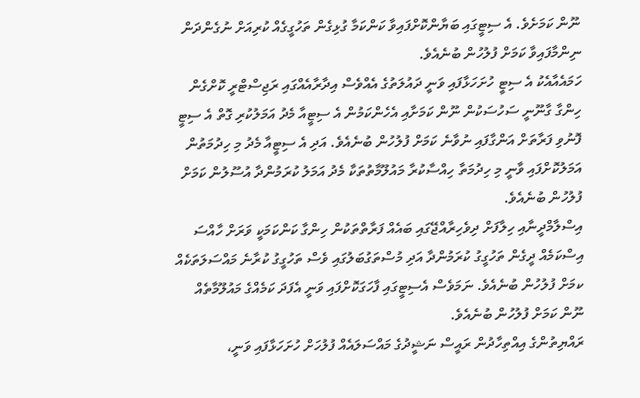ނޫން ކަމަށެވެ. އެ ސިޓީގައި ބަޔާންކޮށްފައިވާ ކަންކަމާ ގުޅިގެން ތަހުގީގެއް ކުރިއަށް ނުގެންދަން ނިންމާފައިވާ ކަމަށް ފުލުހުން ބުނެއެވެ.
ހަމައެއާއެކު އެ ސިޓީ ހުށަހަޅާފައި ވަނީ ދައުލަތުގެ އެއްވެސް އިދާރާއެއްގައި ރަޖިސްޓްރީ ކޮށްގެން ހިންގާ ގާނޫނީ ސަހުސަކުން ނޫން ކަމަށާއި އެހެންކަމުން އެ ސިޓީއާ މެދު އަމަލުކުރި ގޮތް އެ ސިޓީ ފޮނުވި ފަރާތަށް އަންގާފައި ނުވާނެ ކަމަށް ފުލުހުން ބުނެއެވެ. އަދި އެ ސިޓީއާ މެދު މި ހިދުމަތުން އަމަލުކޮށްފައި ވާނީ މި ހިދުމަތާ ހިއްސާކުރާ މައުލޫމާތުތަކާ މެދު އަމަލު ކުރަމުންދާ އުސޫލުން ކަމަށް ފުލުހުން ބުނެއެވެ.
އިސްލާމްދީނާއި ހިލާފަށް ދިވެހިރާއްޖޭގައި ބައެއް ފަރާތްތަކުން ހިންގާ ކަންކަމަކީ ވަރަށް ހާއްސަ އިސްކަމެއް ދީގެން ތަހުގީގު ކުރަމުންދާ އަދި މުސްތަގުބަލުގައި ވެސް ތަހުގީގު ކުރާނެ މައްސަލަތަކެއް ކމަށް ފުލުހުން ބުނެއެވެ. ނަމަވެސް އެސިޓީގައި ފާހަގަކޮށްފައި ވަނީ އެފަދަ ކަމެއްގެ މައުލޫމާތެއް ނޫން ކަމަށް ފުލުހުން ބުނެއެވެ.
ރައްޔިތުންގެ އިއްތިހާދުން ރައީސް ނަޝީދުގެ މައްސަލައެއް ފުލުހަށް ހުށަހަޅާފައި ވަނީ،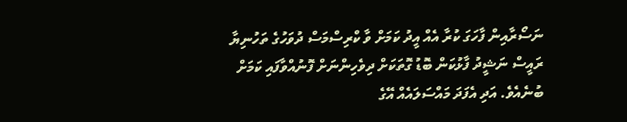ނަސޯރާއިން ފާހަގަ ކުރާ އެއް އީދު ކަމަށް ވާ ކްރިސްމަސް ދުވަހުގެ ތަހުނިޔާ ރައީސް ނަޝީދު ފާޅުކަން ބޮޑު ގޮތަކަށް ދިވެހިންނަށް ފޮނުއްވާފައި ކަމަށް ބުނެއެވެ. އަދި އެފަދަ މައްސަލައެއް އޭގެ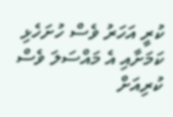ކުރީ އަހަރު ވެސް ހުށަހެޅި ކަމަށާއި އެ މައްސަލަ ވެސް ކުރިއަށް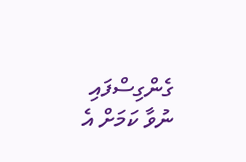ގެންގިސްފައި ނުވާ ކަމަށް އެ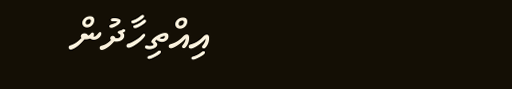އިއްތިހާދުން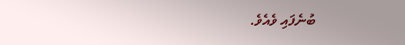ބުނެފައި ވެއެވެ.